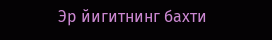Эр йигитнинг бахти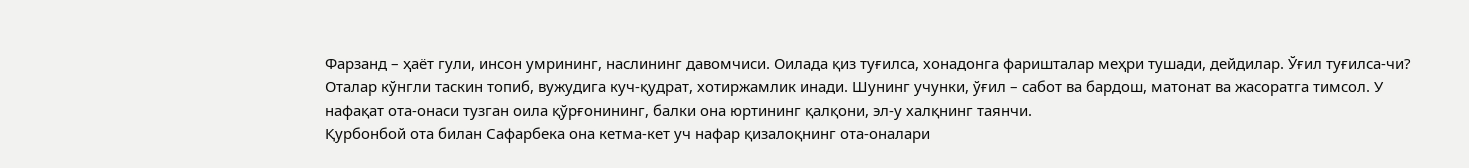Фарзанд – ҳаёт гули, инсон умрининг, наслининг давомчиси. Оилада қиз туғилса, хонадонга фаришталар меҳри тушади, дейдилар. Ўғил туғилса-чи? Оталар кўнгли таскин топиб, вужудига куч-қудрат, хотиржамлик инади. Шунинг учунки, ўғил – сабот ва бардош, матонат ва жасоратга тимсол. У нафақат ота-онаси тузган оила қўрғонининг, балки она юртининг қалқони, эл-у халқнинг таянчи.
Қурбонбой ота билан Сафарбека она кетма-кет уч нафар қизалоқнинг ота-оналари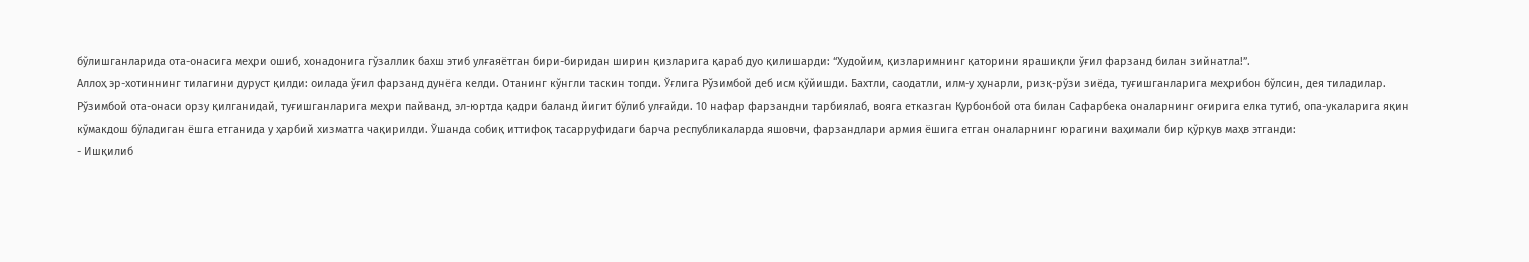бўлишганларида ота-онасига меҳри ошиб, хонадонига гўзаллик бахш этиб улғаяётган бири-биридан ширин қизларига қараб дуо қилишарди: “Худойим, қизларимнинг қаторини ярашиқли ўғил фарзанд билан зийнатла!”.
Аллоҳ эр-хотиннинг тилагини дуруст қилди: оилада ўғил фарзанд дунёга келди. Отанинг кўнгли таскин топди. Ўғлига Рўзимбой деб исм қўйишди. Бахтли, саодатли, илм-у ҳунарли, ризқ-рўзи зиёда, туғишганларига меҳрибон бўлсин, дея тиладилар.
Рўзимбой ота-онаси орзу қилганидай, туғишганларига меҳри пайванд, эл-юртда қадри баланд йигит бўлиб улғайди. 10 нафар фарзандни тарбиялаб, вояга етказган Қурбонбой ота билан Сафарбека оналарнинг оғирига елка тутиб, опа-укаларига яқин кўмакдош бўладиган ёшга етганида у ҳарбий хизматга чақирилди. Ўшанда собиқ иттифоқ тасарруфидаги барча республикаларда яшовчи, фарзандлари армия ёшига етган оналарнинг юрагини ваҳимали бир қўрқув маҳв этганди:
- Ишқилиб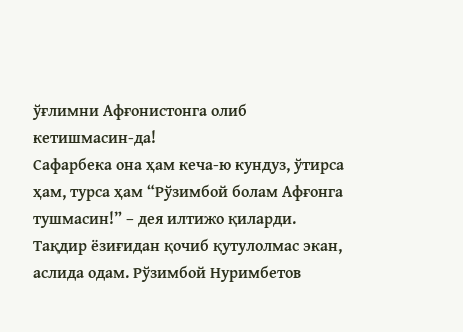ўғлимни Афғонистонга олиб кетишмасин-да!
Сафарбека она ҳам кеча-ю кундуз, ўтирса ҳам, турса ҳам “Рўзимбой болам Афғонга тушмасин!” – дея илтижо қиларди. Тақдир ёзиғидан қочиб қутулолмас экан, аслида одам. Рўзимбой Нуримбетов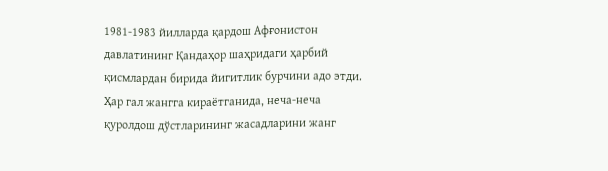1981-1983 йилларда қардош Афғонистон давлатининг Қандаҳор шаҳридаги ҳарбий қисмлардан бирида йигитлик бурчини адо этди. Ҳар гал жангга кираётганида, неча-неча қуролдош дўстларининг жасадларини жанг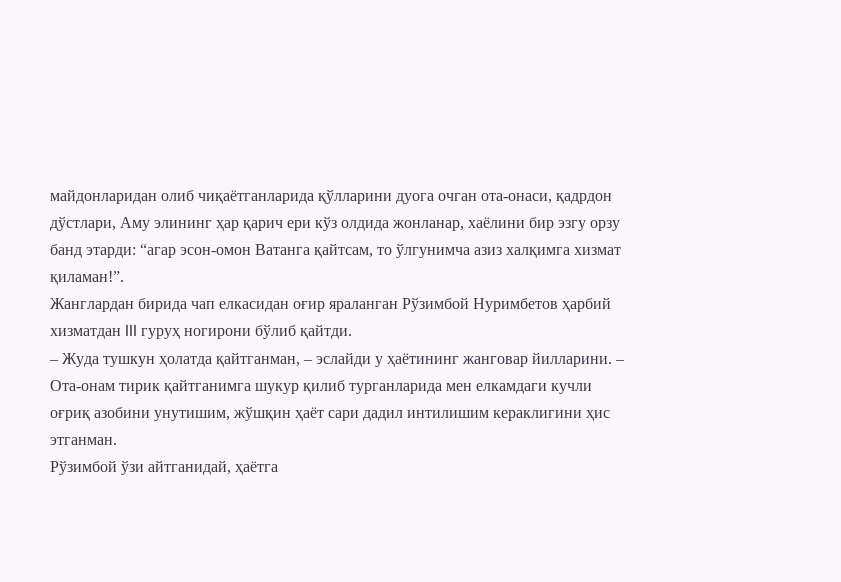майдонларидан олиб чиқаётганларида қўлларини дуога очган ота-онаси, қадрдон дўстлари, Аму элининг ҳар қарич ери кўз олдида жонланар, хаёлини бир эзгу орзу банд этарди: “агар эсон-омон Ватанга қайтсам, то ўлгунимча азиз халқимга хизмат қиламан!”.
Жанглардан бирида чап елкасидан оғир яраланган Рўзимбой Нуримбетов ҳарбий хизматдан III гуруҳ ногирони бўлиб қайтди.
– Жуда тушкун ҳолатда қайтганман, – эслайди у ҳаётининг жанговар йилларини. – Ота-онам тирик қайтганимга шукур қилиб турганларида мен елкамдаги кучли оғриқ азобини унутишим, жўшқин ҳаёт сари дадил интилишим кераклигини ҳис этганман.
Рўзимбой ўзи айтганидай, ҳаётга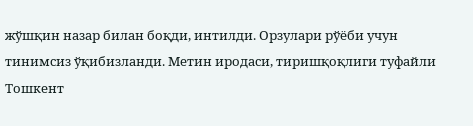жўшқин назар билан боқди, интилди. Орзулари рўёби учун тинимсиз ўқибизланди. Метин иродаси, тиришқоқлиги туфайли Тошкент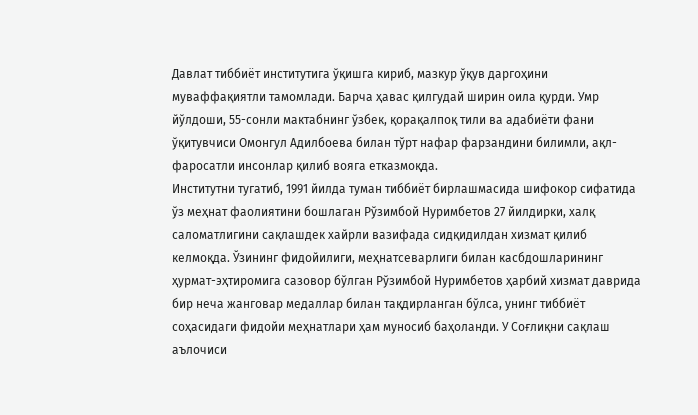Давлат тиббиёт институтига ўқишга кириб, мазкур ўқув даргоҳини муваффақиятли тамомлади. Барча ҳавас қилгудай ширин оила қурди. Умр йўлдоши, 55-сонли мактабнинг ўзбек, қорақалпоқ тили ва адабиёти фани ўқитувчиси Омонгул Адилбоева билан тўрт нафар фарзандини билимли, ақл-фаросатли инсонлар қилиб вояга етказмоқда.
Институтни тугатиб, 1991 йилда туман тиббиёт бирлашмасида шифокор сифатида ўз меҳнат фаолиятини бошлаган Рўзимбой Нуримбетов 27 йилдирки, халқ саломатлигини сақлашдек хайрли вазифада сидқидилдан хизмат қилиб келмоқда. Ўзининг фидойилиги, меҳнатсеварлиги билан касбдошларининг ҳурмат-эҳтиромига сазовор бўлган Рўзимбой Нуримбетов ҳарбий хизмат даврида бир неча жанговар медаллар билан тақдирланган бўлса, унинг тиббиёт соҳасидаги фидойи меҳнатлари ҳам муносиб баҳоланди. У Соғлиқни сақлаш аълочиси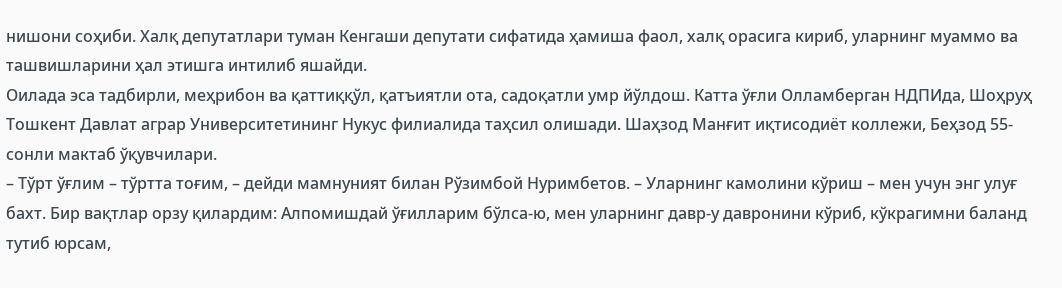нишони соҳиби. Халқ депутатлари туман Кенгаши депутати сифатида ҳамиша фаол, халқ орасига кириб, уларнинг муаммо ва ташвишларини ҳал этишга интилиб яшайди.
Оилада эса тадбирли, меҳрибон ва қаттиққўл, қатъиятли ота, садоқатли умр йўлдош. Катта ўғли Олламберган НДПИда, Шоҳруҳ Тошкент Давлат аграр Университетининг Нукус филиалида таҳсил олишади. Шаҳзод Манғит иқтисодиёт коллежи, Беҳзод 55-сонли мактаб ўқувчилари.
– Тўрт ўғлим – тўртта тоғим, – дейди мамнуният билан Рўзимбой Нуримбетов. – Уларнинг камолини кўриш – мен учун энг улуғ бахт. Бир вақтлар орзу қилардим: Алпомишдай ўғилларим бўлса-ю, мен уларнинг давр-у давронини кўриб, кўкрагимни баланд тутиб юрсам,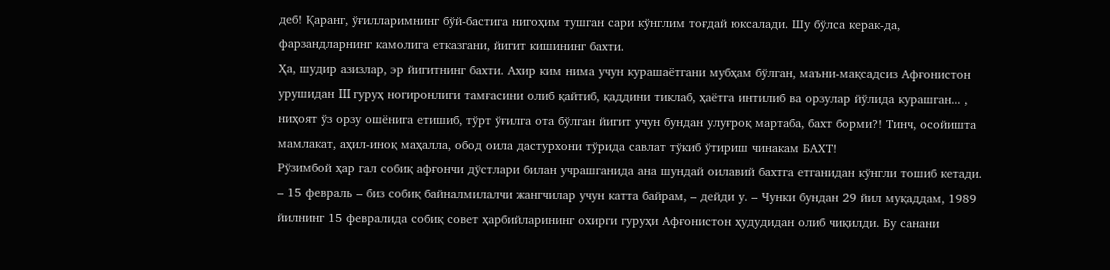деб! Қаранг, ўғилларимнинг бўй-бастига нигоҳим тушган сари кўнглим тоғдай юксалади. Шу бўлса керак-да, фарзандларнинг камолига етказгани, йигит кишининг бахти.
Ҳа, шудир азизлар, эр йигитнинг бахти. Ахир ким нима учун курашаётгани мубҳам бўлган, маъни-мақсадсиз Афғонистон урушидан III гуруҳ ногиронлиги тамғасини олиб қайтиб, қаддини тиклаб, ҳаётга интилиб ва орзулар йўлида курашган... , ниҳоят ўз орзу ошёнига етишиб, тўрт ўғилга ота бўлган йигит учун бундан улуғроқ мартаба, бахт борми?! Тинч, осойишта мамлакат, аҳил-иноқ маҳалла, обод оила дастурхони тўрида савлат тўкиб ўтириш чинакам БАХТ!
Рўзимбой ҳар гал собиқ афғончи дўстлари билан учрашганида ана шундай оилавий бахтга етганидан кўнгли тошиб кетади.
– 15 февраль – биз собиқ байналмилалчи жангчилар учун катта байрам, – дейди у. – Чунки бундан 29 йил муқаддам, 1989 йилнинг 15 февралида собиқ совет ҳарбийларининг охирги гуруҳи Афғонистон ҳудудидан олиб чиқилди. Бу санани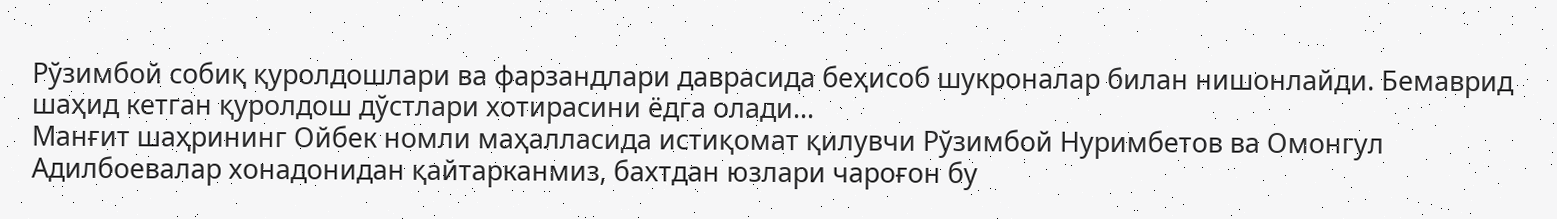Рўзимбой собиқ қуролдошлари ва фарзандлари даврасида беҳисоб шукроналар билан нишонлайди. Бемаврид шаҳид кетган қуролдош дўстлари хотирасини ёдга олади...
Манғит шаҳрининг Ойбек номли маҳалласида истиқомат қилувчи Рўзимбой Нуримбетов ва Омонгул Адилбоевалар хонадонидан қайтарканмиз, бахтдан юзлари чароғон бу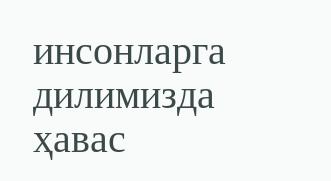инсонларга дилимизда ҳавас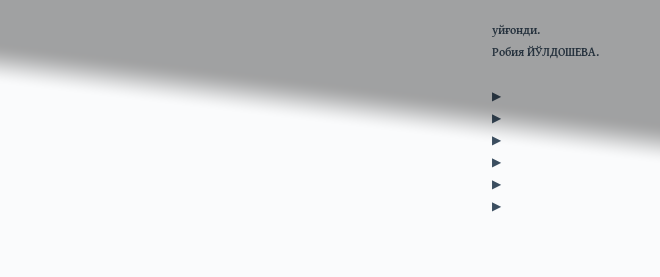уйғонди.
Робия ЙЎЛДОШЕВА.

▶
▶
▶
▶
▶
▶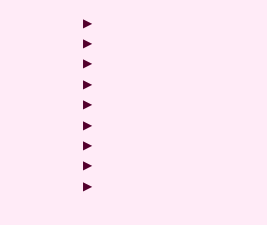▶
▶
▶
▶
▶
▶
▶
▶
▶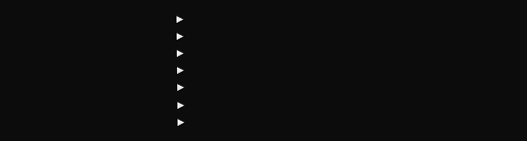▶
▶
▶
▶
▶
▶
▶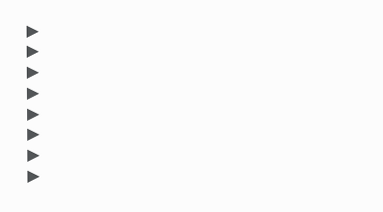▶
▶
▶
▶
▶
▶
▶
▶